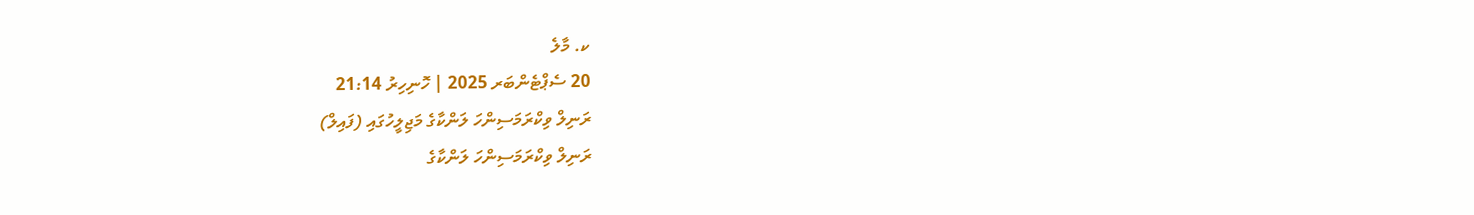ކ. މާލެ
20 ސެޕްޓެންބަރ 2025 | ހޮނިހިރު 21:14
ރަނިލް ވިކްރަމަސިންހަ ލަންކާގެ މަޖިލީހުގައި (ފައިލް)
ރަނިލް ވިކްރަމަސިންހަ ލަންކާގެ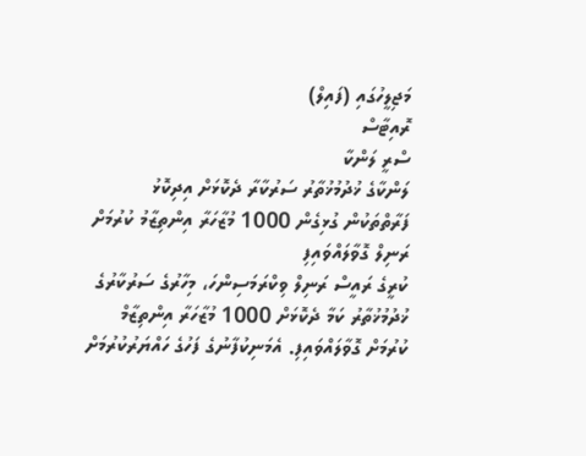މަޖިލީހުގައި (ފައިލް)
ރޮއިޓާސް
ސްރީ ލަންކާ
ލަންކާގެ ޚުދުމުޚުތާރު ސަރުކާރާ ދެކޮޅަށް އިދިކޮޅު ފަރާތްތަކުން ގުޅިގެން 1000 މުޒާހަރާ އިންތިޒާމު ކުރުމަށް ރަނިލް ގޮވާލައްވައިފި
ކުރީގެ ރައީސް ރަނިލް ވިކްރަމަސިންހަ، މިހާރުގެ ސަރުކާރުގެ ޚުދުމުޚުތާރު ކަމާ ދެކޮޅަށް 1000 މުޒާހަރާ އިންތިޒާމް ކުރުމަށް ގޮވާލައްވައިފި. އެމަނިކުފާނުގެ ފަހުގެ ހައްޔަރުކުރުމަށް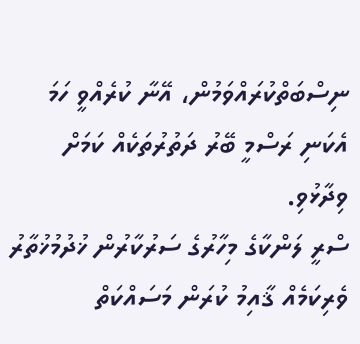ނިސްބަތްކުރައްވަމުން، އޭނާ ކުރެއްވީ ހަމަ އެކަނި ރަސްމީ ބޭރު ދަތުރުތަކެއް ކަމަށް ވިދާޅުވި.
ސްރީ ލަންކާގެ މިހާރުގެ ސަރުކާރުން ޚުދުމުޚުތާރު ވެރިކަމެއް ޤާއިމު ކުރަން މަސައްކަތް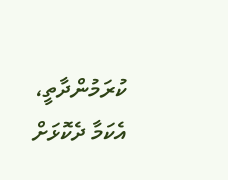ކުރަމުންދާތީ، އެކަމާ ދެކޮޅަށް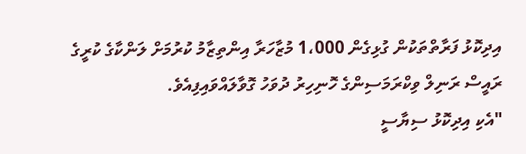އިދިކޮޅު ފަރާތްތަކުން ގުޅިގެން 1،000 މުޒާހަރާ އިންތިޒާމު ކުރުމަށް ލަންކާގެ ކުރީގެ ރައީސް ރަނިލް ވިކްރަމަސިންގެ ހޮނިހިރު ދުވަހު ގޮވާލައްވައިފިއެވެ.
"އެކި އިދިކޮޅު ސިޔާސީ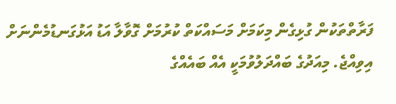ފަރާތްތަކުން ގުޅިގެން މިކަމަށް މަސައްކަތް ކުރުމަށް ގޮވާލާ އަޑު އަޅުގަނޑުމެންނަށް އިވިއްޖެ. މިއަދުގެ ބައްދަލުވުމަކީ އެއް ބައެއްގެ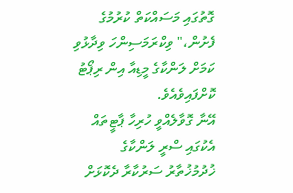ގޮތުގައި މަސައްކަތް ކުރުމުގެ ފެށުން،" ވިކްރަމަސިންހަ ވިދާޅުވި ކަމަށް ލަންކާގެ މީޑިއާ އިން ރިޕޯޓު ކޮށްފައިވެއެވެ.
އޭނާ ގޮވާލެއްވީ ހުރިހާ ޕާޓީތައް އެކުގައި ސްރީ ލަންކާގެ ޚުދުމުޚުތާރު ސަރުކާރާ ދެކޮޅަށް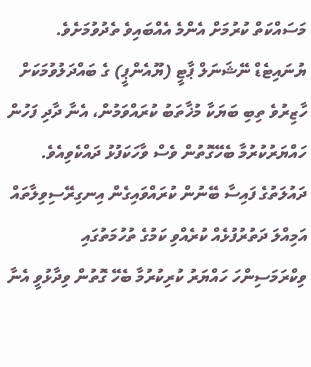މަސައްކަތް ކުރުމަށް އެންމެ އެއްބައިވެ ތެދުވުމަށެވެ.
ޔުނައިޓެޑް ނޭޝަނަލް ޕާޓީ (ޔޫއެންޕީ) ގެ ބައްދަލުވުމަކަށް ހާޒިރުވެ ތިބި ބަޔަކާ މުޚާތަބު ކުރައްވަމުން، އެނާ ދާދި ފަހުން ހައްޔަރުކުރުމާ ބެހޭގޮތުން ވެސް ވާހަކަފުޅު ދައްކެވިއެވެ. ދައުލަތުގެ ފައިސާ ބޭނުން ކުރައްވައިގެން އިނގިރޭސިވިލާތައް އަމިއްލަ ދަތުރުފުޅެއް ކުރެއްވި ކަމުގެ ތުހުމަތުގައި ވިކްރަމަސިންހަ ހައްޔަރު ކުރިކުރުމާ ބެހޭ ގޮތުން ވިދާޅުވީ އެނާ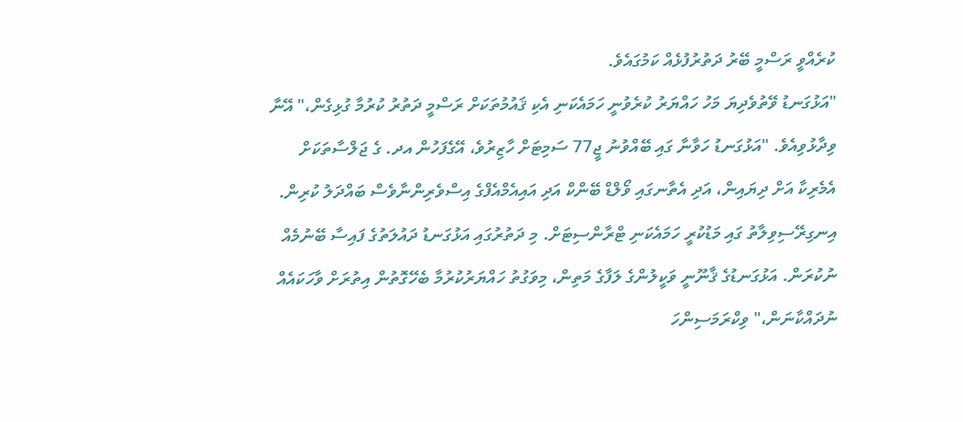ކުރެއްވީ ރަސްމީ ބޭރު ދަތުރުފުޅެއް ކަމުގައެވެ.
"އަޅުގަނޑު ވޭތުވެދިޔަ މަހު ހައްޔަރު ކުރެވުނީ ހަމައެކަނި އެކި ޤައުމުތަކަށް ރަސްމީ ދަތުރު ކުރުމާ ގުޅިގެން،" އޭނާ ވިދާޅުވިއެވެ. "އަޅުގަނޑު ހަވާނާ ގައި ބޭއްވުނު ޖީ77 ސަމިޓަށް ހާޒިރުވެ، އޭގެފަހުން އދ. ގެ ޖަލްސާތަކަށް އެމެރިކާ އަށް ދިޔައިން، އަދި އެތާނގައި ވޯލްޑް ބޭންކް އަދި އައިއެމްއެފްގެ އިސްވެރިންނާވެސް ބައްދަލު ކުރިން. އިނގިރޭސިވިލާތު ގައި މަޑުކުރީ ހަމައެކަނި ޓްރާންސިޓަށް. މި ދަތުރުގައި އަޅުގަނޑު ދައުލަތުގެ ފައިސާ ބޭނުމެއް ނުކުރަން. އަޅުގަނޑުގެ ޤާނޫނީ ވަކީލުންގެ ލަފާގެ މަތިން، މިވަގުތު ހައްޔަރުކުރުމާ ބެހޭގޮތުން އިތުރަށް ވާހަކައެއް ނުދައްކާނަން،" ވިކްރަމަސިންހަ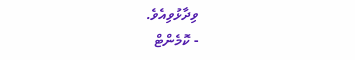ވިދާޅުވިއެވެ.
- ކޮމެންޓް